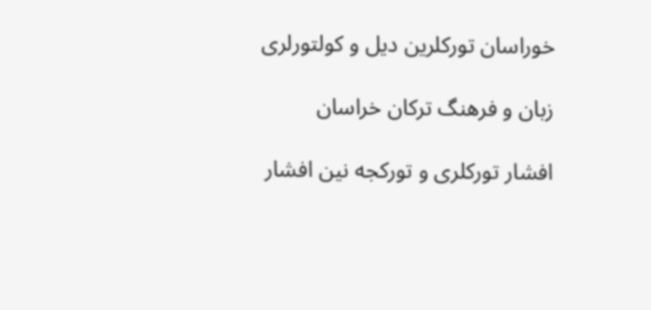خوراسان تورکلرین دیل و کولتورلری

زبان و فرهنگ ترکان خراسان

افشار تورکلری و تورکجه نین افشار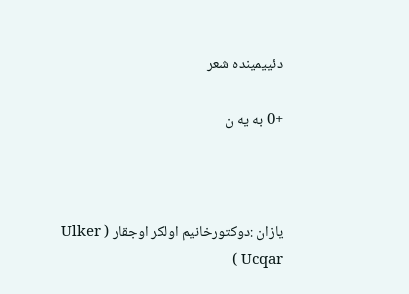دئییمینده شعر

+0 به یه ن



یازان :دوکتورخانیم اولکر اوجقار ( Ulker Ucqar )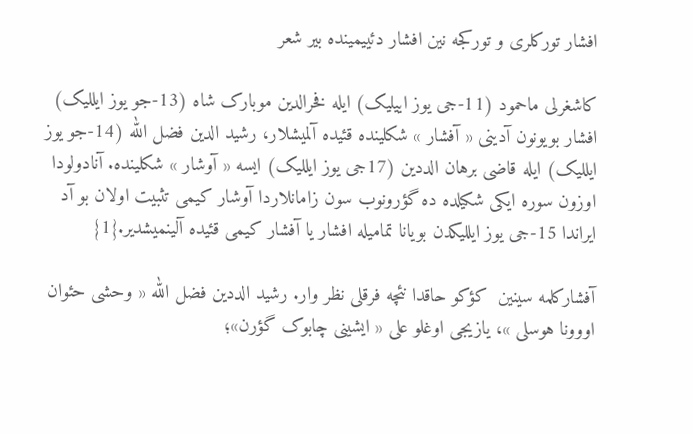افشار تورکلری و تورکجه نین افشار دئییمینده بیر شعر

کاشغرلی ماحمود (11-جی یوز اییلیک) ایله فخرالدین موبارک شاه (13-جو یوز ایللیک) افشار بویونون آدینی « آفشار » شکلینده قئیده آلمیشلار، رشید الدین فضل الله (14-جو یوز ایللیک) ایله قاضی برهان الددین (17جی یوز ایللیک) ایسه « آوشار » شکلینده. آنادولودا اوزون سوره ایکی شکیلده ده گؤرونوب سون زامانلاردا آوشار کیمی تثبیت اولان بو آد ایراندا 15-جی یوز ایللیکدن بویانا تمامیله افشار یا آفشار کیمی قئیده آلینمیشدیر.{1}

آفشارکلمه سینین  کؤکو حاقدا نئچه فرقلی نظر وار. رشید الددین فضل الله « وحشی حئوان اووونا هوسلی »، یازیجی اوغلو علی « ایشینی چابوک گؤرن»؛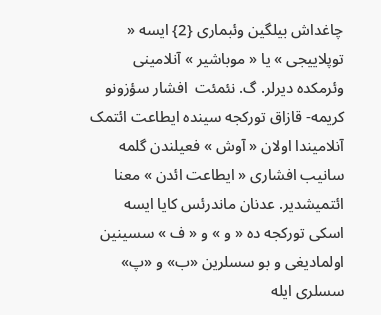چاغداش بیلگین وئبماری {2} ایسه « توپلاییجی » یا « موباشیر » آنلامینی وئرمکده دیرلر. گ. نئمئت  افشار سؤزونو کریمه- قازاق تورکجه سینده ایطاعت ائتمک آنلامیندا اولان « آوش » فعیلندن گلمه سانیب افشاری « ایطاعت ائدن » معنا ائتمیشدیر. عدنان ماندرئس کایا ایسه اسکی تورکجه ده « و » و « ف » سسینین اولمادیغی و بو سسلرین «ب» و «پ» سسلری ایله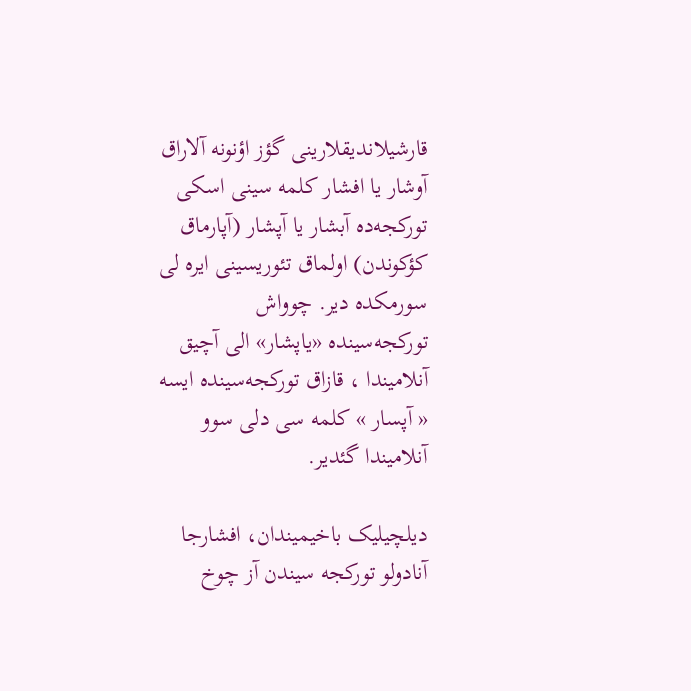قارشیلاندیقلارینی گؤز اؤنونه آلاراق آوشار یا افشار کلمه سینی اسکی تورکجه‌ده آبشار یا آپشار (آپارماق  کؤکوندن) اولماق تئوریسینی ایره لی سورمکده دیر. چوواش تورکجه‌سینده «یاپشار» الی آچیق آنلامیندا ، قازاق تورکجه‌سینده ایسه « آپسار » کلمه سی دلی سوو آنلامیندا گئدیر.

دیلچیلیک باخیمیندان، افشارجا آنادولو تورکجه سیندن آز چوخ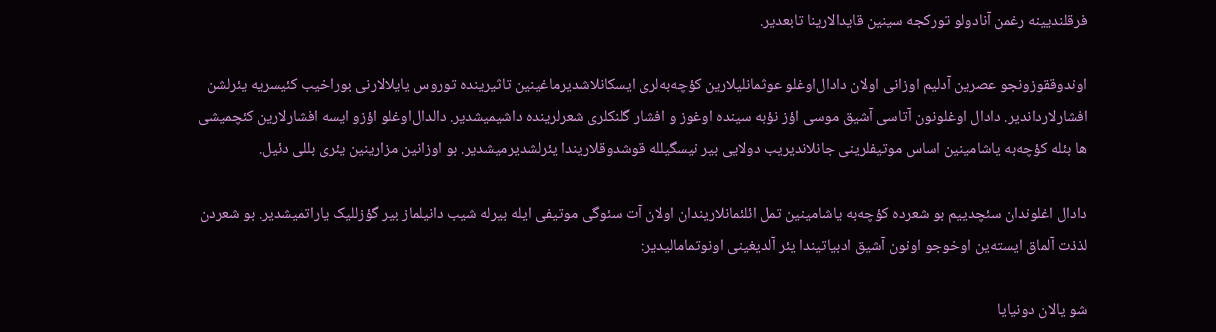فرقلندیینه رغمن آنادولو تورکجه سینین قایدالارینا تابعدیر.

اوندوققوزونجو عصرین آدلیم اوزانی اولان دادال‌اوغلو عوثمانلیلارین کؤچه‌به‌لری ایسکانلاشدیرماغینین تاثیرینده توروس یایلالارنی بوراخیب کئیسریه یئرلشن افشارلارداندیر. دادال ‌اوغلونون آتاسی آشیق موسی اؤز نؤبه سینده اوغوز و افشار گلنکلری شعرلرینده داشیمیشدیر. دالدال‌اوغلو اؤزو ایسه افشارلارین کئچمیشی ها بئله کؤچه‌به یاشامینین اساس موتیفلرینی جانلاندیریب دولایی بیر نیسگیلله قوشدوقلاریندا یئرلشدیرمیشدیر. بو اوزانین مزارینین یئری بللی دئیل.

دادال ‌اغلوندان سئچدییم بو شعرده کؤچه‌به یاشامینین تمل ائلئمانلاریندان اولان آت سئوگی موتیفی ایله بیرله شیب دانیلماز بیر گؤزللیک یاراتمیشدیر. بو شعردن لذذت آلماق ایسته‌ین اوخوجو اونون آشیق ادبیاتیندا یئر آلدیغینی اونوتمامالیدیر:

شو یالان دونیایا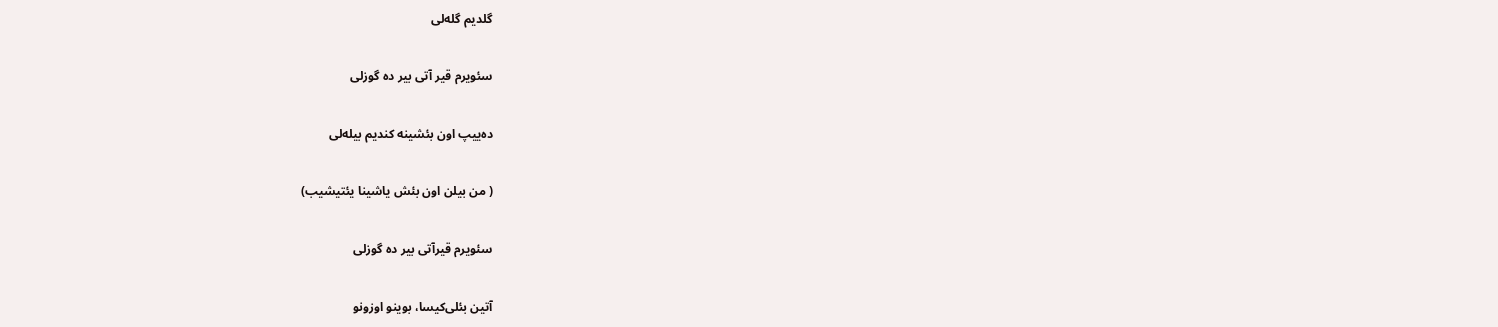گلدیم گله‌لی

سئویرم قیر آتی بیر ده گوزلی

ده‌ییپ اون بئشینه کندیم بیله‌لی

( من بیلن اون بئش یاشینا یئتیشیب)

سئویرم قیرآتی بیر ده گوزلی

آتین بئلی‌کیسا، بوینو اوزونو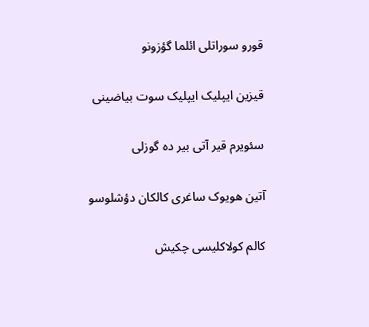قورو سوراتلی ائلما گؤزونو

قیزین ایپلیک ایپلیک سوت بیاضینی

سئویرم قیر آتی بیر ده گوزلی

آتین هویوک ساغری کالکان دؤشلوسو

کالم کولاکلیسی چکیش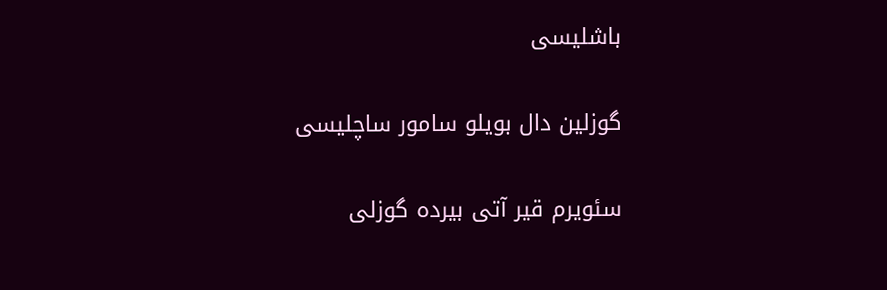باشلیسی

گوزلین دال بویلو سامور ساچلیسی

سئویرم قیر آتی بیرده گوزلی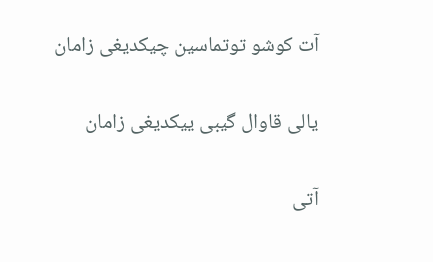آت کوشو توتماسین چیکدیغی زامان

یالی قاوال گیبی ییکدیغی زامان

آتی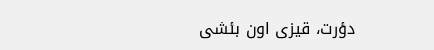دؤرت، قیزی اون بئشی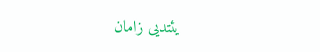یئتدیی زامان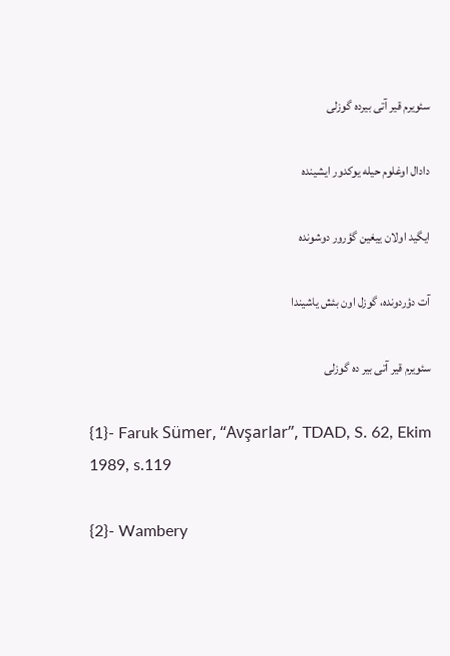سئویرم قیر آتی بیرده گوزلی

دادال اوغلوم حیله یوکدور ایشینده

ایگید اولان ییغین گؤرور دوشونده

آت دؤردونده، گوزل اون بئش یاشیندا

سئویرم قیر آتی بیر ده گوزلی

{1}- Faruk Sümer, “Avşarlar”, TDAD, S. 62, Ekim 1989, s.119

{2}- Wambery